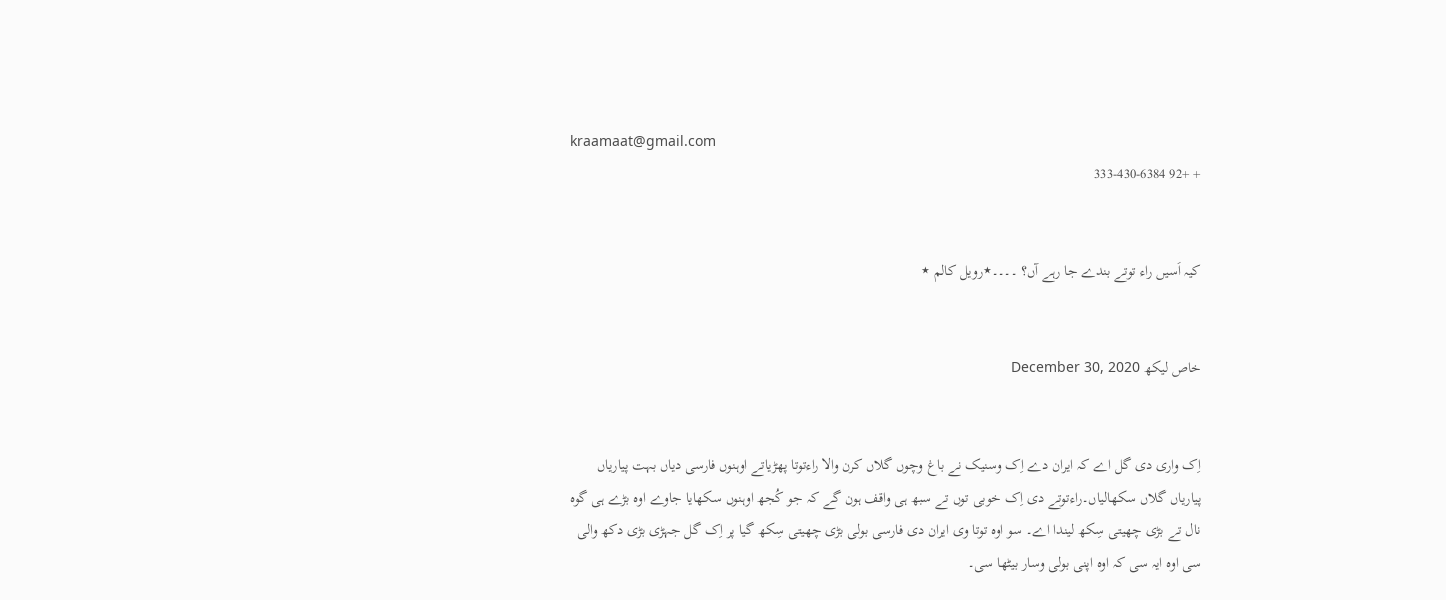kraamaat@gmail.com
+ +92 333-430-6384


کیہ اَسیں راء توتے بندے جا رہے آں؟ ۔۔۔۔٭رویل کالم ٭


خاص لیکھ December 30, 2020


اِک واری دی گل اے کہ ایران دے اِک وسنیک نے باغ وچوں گلاں کرن والا راءتوتا پھڑیاتے اوہنوں فارسی دیاں بہت پیاریاں پیاریاں گلاں سکھالیاں۔راءتوتے دی اِک خوبی توں تے سبھ ہی واقف ہون گے کہ جو کُجھ اوہنوں سکھایا جاوے اوہ بڑے ہی گوہ نال تے بڑی چھیتی سِکھ لیندا اے۔ سو اوہ توتا وی ایران دی فارسی بولی بڑی چھیتی سِکھ گیا پر اِک گل جہڑی بڑی دکھ والی سی اوہ ایہ سی کہ اوہ اپنی بولی وسار بیٹھا سی۔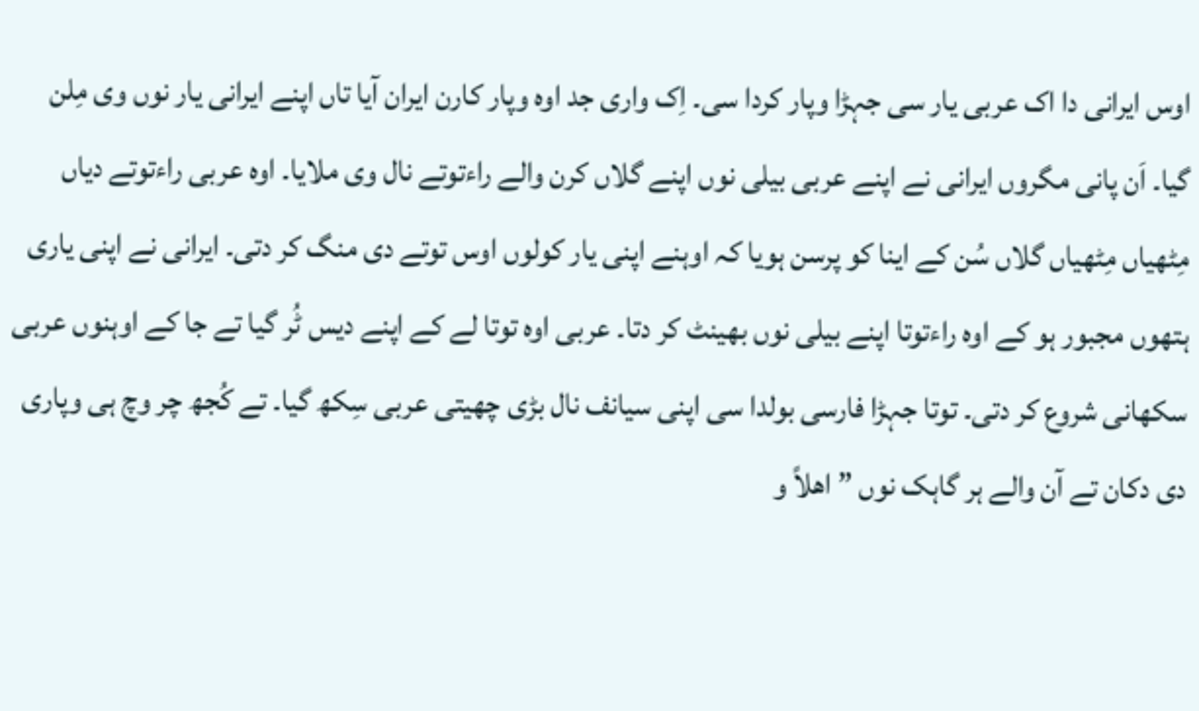اوس ایرانی دا اک عربی یار سی جہڑا وپار کردا سی۔ اِک واری جد اوہ وپار کارن ایران آیا تاں اپنے ایرانی یار نوں وی مِلن گیا۔ اَن پانی مگروں ایرانی نے اپنے عربی بیلی نوں اپنے گلاں کرن والے راءتوتے نال وی ملایا۔ اوہ عربی راءتوتے دیاں مِٹھیاں مِٹھیاں گلاں سُن کے اینا کو پرسن ہویا کہ اوہنے اپنی یار کولوں اوس توتے دی منگ کر دتی۔ ایرانی نے اپنی یاری ہتھوں مجبور ہو کے اوہ راءتوتا اپنے بیلی نوں بھینٹ کر دتا۔ عربی اوہ توتا لے کے اپنے دیس ٹُر گیا تے جا کے اوہنوں عربی سکھانی شروع کر دتی۔ توتا جہڑا فارسی بولدا سی اپنی سیانف نال بڑی چھیتی عربی سِکھ گیا۔ تے کُجھ چر وچ ہی وپاری دی دکان تے آن والے ہر گاہک نوں ” اھلاً و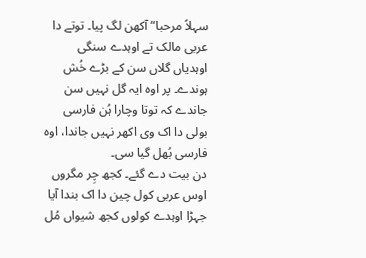سہلاً مرحبا“ آکھن لگ پیا۔ توتے دا عربی مالک تے اوہدے سنگی اوہدیاں گلاں سن کے بڑے خُش ہوندے۔ پر اوہ ایہ گل نہیں سن جاندے کہ توتا وچارا ہُن فارسی بولی دا اک وی اکھر نہیں جاندا، اوہ فارسی بُھل گیا سی۔
دن بیت دے گئے۔ کجھ چِر مگروں اوس عربی کول چین دا اک بندا آیا جہڑا اوہدے کولوں کجھ شیواں مُل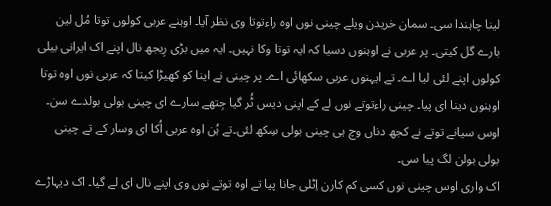لینا چاہندا سی۔ سمان خریدن ویلے چینی نوں اوہ راءتوتا وی نظر آیا۔ اوہنے عربی کولوں توتا مُل لین بارے گل کیتی۔ پر عربی نے اوہنوں دسیا کہ ایہ توتا وکا نہیں۔ ایہ میں بڑی رِیجھ نال اپنے اک ایرانی بیلی کولوں اپنے لئی لیا اے۔ تے ایہنوں عربی سکھائی اے۔ پر چینی نے اینا کو کھیڑا کیتا کہ عربی نوں اوہ توتا اوہنوں دینا ای پیا۔ چینی راءتوتے نوں لے کے اپنی دیس ٹُر گیا جِتھے سارے ای چینی بولی بولدے سن۔ اوس سیانے توتے نے کجھ دناں وچ ہی چینی بولی سِکھ لئی۔تے ہُن اوہ عربی اُکا ای وسار کے تے چینی بولی بولن لگ پیا سی۔
اک واری اوس چینی نوں کسی کم کارن اِٹلی جانا پیا تے اوہ توتے نوں وی اپنے نال ای لے گیا۔ اک دیہاڑے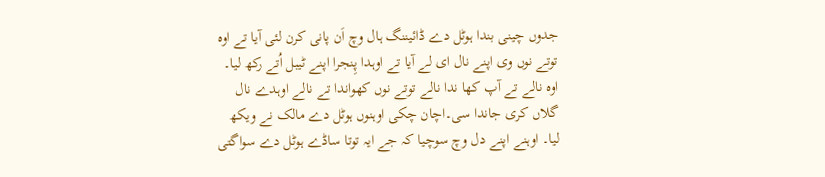جدوں چینی بندا ہوٹل دے ڈائیننگ ہال وچ اَن پانی کرن لئی آیا تے اوہ توتے نوں وی اپنے نال ای لے آیا تے اوہدا پِنجرا اپنے ٹیبل اُتے رکھ لیا۔ اوہ نالے تے آپ کھا ندا نالے توتے نوں کھواندا تے نالے اوہدے نال گلاں کری جاندا سی۔اچان چکی اوہنوں ہوٹل دے مالک نے ویکھ لیا۔ اوہنے اپنے دل وچ سوچیا کہ جے ایہ توتا ساڈے ہوٹل دے سواگتی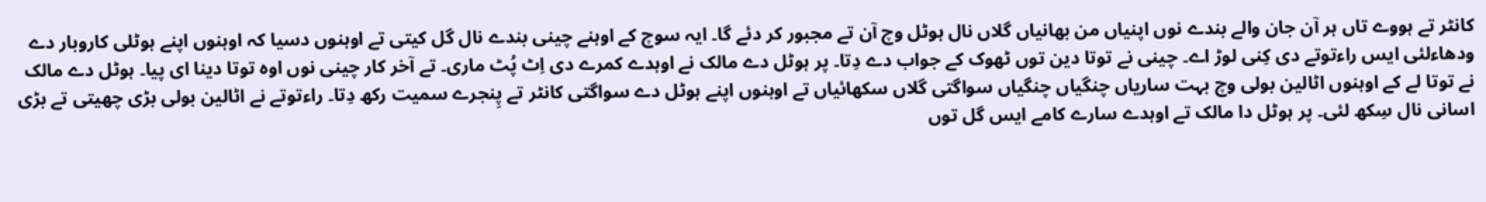کانٹر تے ہووے تاں ہر آن جان والے بندے نوں اپنیاں من بھانیاں گلاں نال ہوٹل وچ آن تے مجبور کر دئے گا۔ ایہ سوچ کے اوہنے چینی بندے نال گل کیتی تے اوہنوں دسیا کہ اوہنوں اپنے ہوٹلی کاروبار دے ودھاءلئی ایس راءتوتے دی کِنی لوڑ اے۔ چینی نے توتا دین توں ٹھوک کے جواب دے دِتا۔ پر ہوٹل دے مالک نے اوہدے کمرے دی اِٹ پُٹ ماری۔ تے آخر کار چینی نوں اوہ توتا دینا ای پیا۔ ہوٹل دے مالک نے توتا لے کے اوہنوں اٹالین بولی وچ بہت ساریاں چنگیاں چنگیاں سواگتی گلاں سکھائیاں تے اوہنوں اپنے ہوٹل دے سواگتی کانٹر تے پِنجرے سمیت رکھ دِتا۔ راءتوتے نے اٹالین بولی بڑی چھیتی تے بڑی اسانی نال سِکھ لئی۔ پر ہوٹل دا مالک تے اوہدے سارے کامے ایس گل توں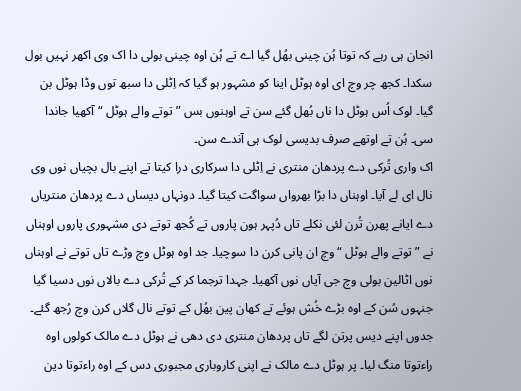انجان ہی رہے کہ توتا ہُن چینی بھُل گیا اے تے ہُن اوہ چینی بولی دا اک وی اکھر نہیں بول سکدا۔ کجھ چر وچ ای اوہ ہوٹل اینا کو مشہور ہو گیا کہ اِٹلی دا سبھ توں وڈا ہوٹل بن گیا۔ لوک اُس ہوٹل دا ناں بُھل گئے سن تے اوہنوں بس ” توتے والے ہوٹل “ آکھیا جاندا سی۔ ہُن تے اوتھے صرف بدیسی لوک ہی آندے سن۔
اک واری تُرکی دے پردھان منتری نے اِٹلی دا سرکاری درا کیتا تے اپنے بال بچیاں نوں وی نال ای لے آیا۔ اوہناں دا بڑا بھرواں سواگت کیتا گیا۔ دونہاں دیساں دے پردھان منتریاں دے ایانے پھرن تُرن لئی نکلے تاں دُپہر ہون پاروں تے کُجھ توتے دی مشہوری پاروں اوہناں نے ”توتے والے ہوٹل “ وچ ان پانی کرن دا سوچیا۔ جد اوہ ہوٹل وچ وڑے تاں توتے نے اوہناں نوں اٹالین بولی وچ جی آیاں نوں آکھیا۔ جہدا ترجما کر کے تُرکی دے بالاں نوں دسیا گیا جنہوں سُن کے اوہ بڑے خُش ہوئے تے کھان پین بھُل کے توتے نال گلاں کرن وچ رُجھ گئے۔ جدوں اپنے دیس پرتن لگے تاں پردھان منتری دی دھی نے ہوٹل دے مالک کولوں اوہ راءتوتا منگ لیا۔ پر ہوٹل دے مالک نے اپنی کاروباری مجبوری دس کے اوہ راءتوتا دین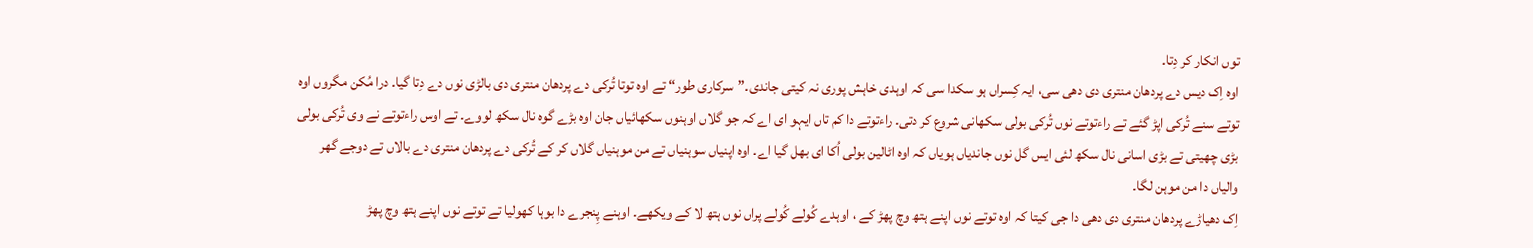توں انکار کر دِتا۔
اوہ اِک دیس دے پردھان منتری دی دھی سی، ایہ کِسراں ہو سکدا سی کہ اوہدی خاہش پوری نہ کیتی جاندی۔”سرکاری طور“ تے اوہ توتا تُرکی دے پردھان منتری دی بالڑی نوں دے دِتا گیا۔ درا مُکن مگروں اوہ توتے سنے تُرکی اپڑ گئے تے راءتوتے نوں تُرکی بولی سکھانی شروع کر دتی۔ راءتوتے دا کم تاں ایہو ای اے کہ جو گلاں اوہنوں سکھائیاں جان اوہ بڑے گوہ نال سکھ لووے۔ تے اوس راءتوتے نے وی تُرکی بولی بڑی چھیتی تے بڑی اسانی نال سکھ لئی ایس گل نوں جاندیاں ہویاں کہ اوہ اٹالین بولی اُکا ای بھل گیا اے۔ اوہ اپنیاں سوہنیاں تے من موہنیاں گلاں کر کے تُرکی دے پردھان منتری دے بالاں تے دوجے گھر والیاں دا من موہن لگا۔
اِک دھیاڑے پردھان منتری دی دھی دا جی کیتا کہ اوہ توتے نوں اپنے ہتھ وچ پھڑ کے ، اوہدے کُولے کُولے پراں نوں ہتھ لا کے ویکھے۔ اوہنے پِنجرے دا بوہا کھولیا تے توتے نوں اپنے ہتھ وچ پھڑ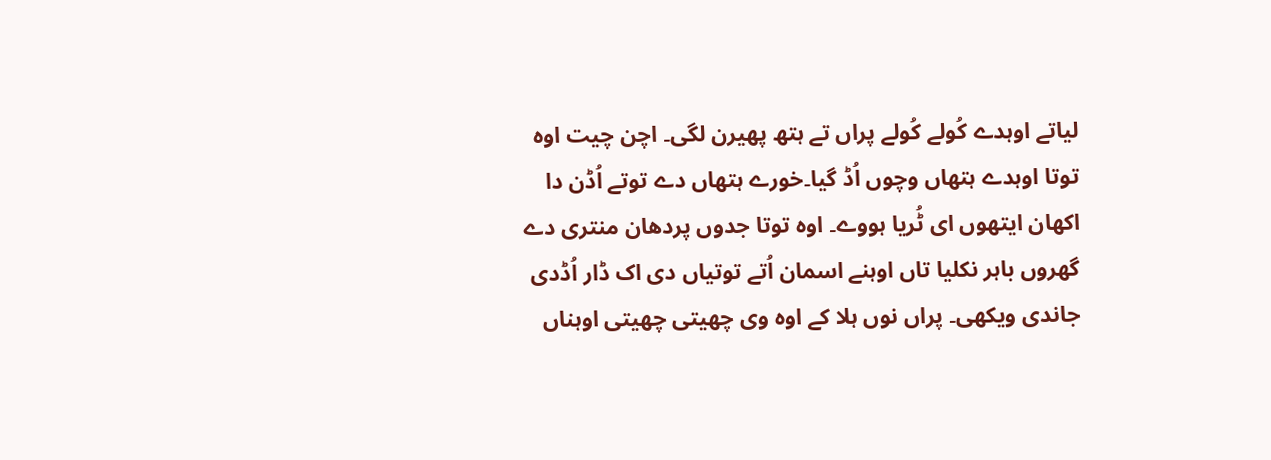لیاتے اوہدے کُولے کُولے پراں تے ہتھ پھیرن لگی۔ اچن چیت اوہ توتا اوہدے ہتھاں وچوں اُڈ گیا۔خورے ہتھاں دے توتے اُڈن دا اکھان ایتھوں ای ٹُریا ہووے۔ اوہ توتا جدوں پردھان منتری دے گھروں باہر نکلیا تاں اوہنے اسمان اُتے توتیاں دی اک ڈار اُڈدی جاندی ویکھی۔ پراں نوں ہلا کے اوہ وی چھیتی چھیتی اوہناں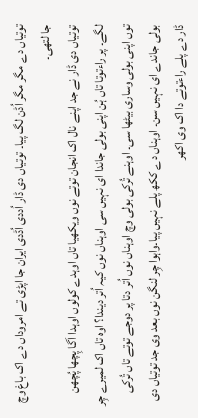توتیاں دے مگر مگر اُڈن لگ پیا۔ توتیاں دی ڈار اُددی اُڈدی ایران جا اپڑی تے امروداں دے اک باغ وچ جا لتھی۔
توتیاں دی ڈار نے جد اپنے نال اک انجان توتے نوں ویکھیا تاں اوہدے کولوں اوہدا اَگا پِچھا پُچھن لگے۔ پر راءتوتا تاں ہُن اپنی بولی جاندا ای نہیں سی اوہناں نوں کیہ اُتر دیندا؟ اوہ تاں اک لمیرے چِر توں اپنی بولی وساری بیٹھا سی۔ اوہنے تُرکی بولی وچ اوہناں نوں اُتر دتا پر دوجے توتے تاں تُرکی بولی جاندے ای نہیں سن۔ اوہناں دے ککھ پلے نہیں پیا۔واہوا چِر لنگن نوں بعد وی جد توتیاں دی ڈار دے پلے راءتوتے دا اک وی اکھر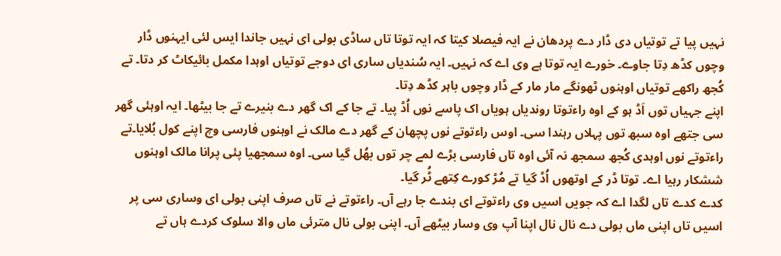نہیں پیا تے توتیاں دی ڈار دے پردھان نے ایہ فیصلا کیتا کہ ایہ توتا تاں ساڈی بولی ای نہیں جاندا ایس لئی ایہنوں ڈار وچوں کڈھ دِتا جاوے۔ خورے ایہ توتا ہے وی اے کہ نہیں۔ ایہ سُندیاں ساری ای دوجے توتیاں اوہدا مکمل بائیکاٹ کر دتا۔ تے کُجھ راکھے توتیاں اوہنوں ٹھونگے مار مار کے ڈار وچوں باہر کڈھ دِتا۔
اپنے جہیاں توں اَڈ ہو کے اوہ راءتوتا روندیاں ہویاں اک پاسے نوں اُڈ پیا۔ تے جا کے اک گھر دے بنیرے تے جا بیٹھا۔ ایہ اوہئی گھر سی جتھے اوہ سبھ توں پہلاں رہندا سی۔ اوس راءتوتے نوں پچھان کے گھر دے مالک نے اوہنوں فارسی وچ اپنے کول بُلایا۔تے راءتوتے نوں اوہدی کُجھ سمجھ نہ آئی اوہ تاں فارسی بڑے لمے چر توں بھُل گیا سی۔ اوہ سمجھیا پئی پرانا مالک اوہنوں ششکار رہیا اے۔ توتا ڈر کے اوتھوں اُڈ گیا تے مُڑ کورے کِتھے ٹُر گیا۔
کدے کدے تاں لگدا اے کہ جویں اسیں وی راءتوتے ای بندے جا رہے آں۔ راءتوتے نے تاں صرف اپنی بولی ای وساری سی پر اسیں تاں اپنی ماں بولی دے نال نال اپنا آپ وی وسار بیٹھے آں۔ اپنی بولی نال مترئی ماں والا سلوک کردے ہاں تے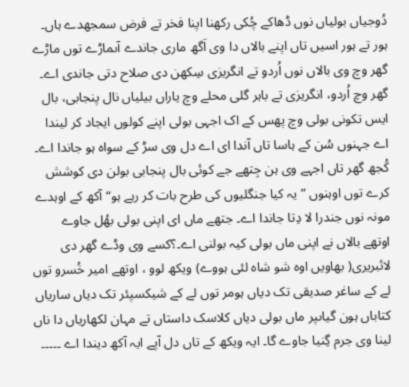دُوجیاں بولیاں نوں ڈھاکے چُکی رکھنا اپنا فخر تے فرض سمجھدے ہاں۔ ہور تے ہور اسیں تاں اپنے بالاں دا وی اَگھ ماری جاندے آںماڑے توں ماڑے گھر وچ وی بالاں نوں اُردو تے انگریزی سِکھن دی صلاح دتی جاندی اے۔ گھر وچ اُردو، انگریزی تے باہر گلی محلے وچ یاراں بیلیاں نال پنجابی، بال ایس تکونی بولی وچ پھس کے اک اجہی بولی اپنے کولوں ایجاد کر لیندا اے جہنوں سُن کے ہاسا تاں آندا ای اے دل وی سڑ کے سواہ ہو جاندا اے۔ کُجھ گھر تاں اجہے وی ہن جِتھے جے کوئی بال پنجابی بولن دی کوشش کرے توں اوہنوں ” یہ کیا جنگلیوں کی طرح بات کر رہے ہو“ آکھ کے اوہدے مونہ نوں جندرا لا دِتا جاندا اے۔ جتھے ماں ای اپنی بولی بھُل جاوے اوتھے بالاں نے اپنی ماں بولی کیہ بولنی اے۔؟کسے وی وڈے گھر دی لائبریری( بھاویں اوہ شو شاہ لئی ہووے) ویکھ لوو ، اوتھے امیر خُسرو توں لے کے ساغر صدیقی تک دیاں ہومر توں لے کے شیکسپئر تک دیاں ساریاں کتاباں ہون گیاںپر ماں بولی دیاں کلاسک داستاں تے مہان لکھاریاں دا ناں لینا وی جرم گِنیا جاوے گا۔ ایہ ویکھ کے تاں دل آپے ایہ آکھ دیندا اے ۔۔۔۔۔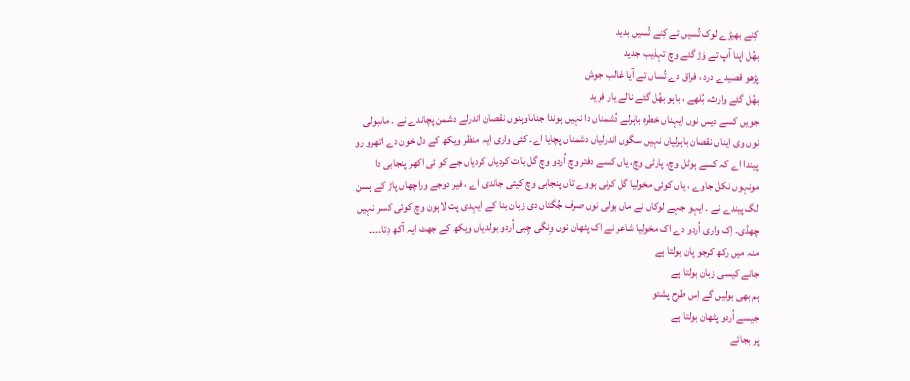کِنے بھیڑے لوک تُسیں تے کِنے تُسیں بدید
بھُل اپنا آپ تے وَڑ گئے وچ تہذیب جدید
پڑھو قصیدے درد ، فراق دے تُساں تے آیا غالب جوش
بھُل گئے وارث، بُلھے ، باہو بھُل گئے نالے یار فرید
جویں کسے دیس نوں ایہناں خطرہ باہرلے دُشمناں دا نہیں ہوندا جناںاوہنوں نقصان اندرلے دشمن پچاندے نے ۔ ماںبولی نوں وی ایناں نقصان باہرلیاں نہیں سگوں اندرلیاں دشمناں پچایا اے۔ کئی واری ایہ منظر ویکھ کے دل خون دے اتھرو رو پیندا اے کہ کسے ہوٹل وچ، پارٹی وچ، یاں کسے دفتر وچ اُردو وچ گل بات کردیاں کردیاں جے کو ئی اکھر پنجابی دا مونہوں نکل جاوے ، یاں کوئی مخولیا گل کرنی ہووے تاں پنجابی وچ کیتی جاندی اے ، فیر دوجے وراچھاں پاڑ کے ہسن لگ پیندے نے ۔ ایہو جہے لوکاں نے ماں بولی نوں صرف جُگتاں دی زبان بنا کے ایہدی پت لاہون وچ کوئی کسر نہیں چھڈی۔ اِک واری اُردو دے اک مخولیا شاعر نے اک پٹھان نوں وِنگی چِبی اُردو بولدیاں ویکھ کے جھٹ ایہ آکھ دِتا۔۔۔۔
منہ میں رکھ کرجو پان بولتا ہے
جانے کیسی زبان بولتا ہے
ہم بھی بولیں گے اِس طرح پشتو
جیسے اُردو پٹھان بولتا ہے
پر بجائے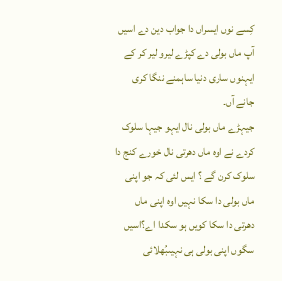کِسے نوں ایسراں دا جواب دین دے اسیں آپ ماں بولی دے کپڑے لیرو لیر کر کے ایہنوں ساری دنیا ساہمنے ننگا کری جانے آں۔
جیہڑے ماں بولی نال ایہو جیہا سلوک کردے نے اوہ ماں دھرتی نال خورے کنج دا سلوک کرن گے ؟ ایس لئی کہ جو اپنی ماں بولی دا سکا نہیں اوہ اپنی ماں دھرتی دا سکا کویں ہو سکدا اے؟اسیں سگوں اپنی بولی ہی نہیںبُھلائی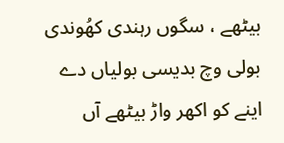بیٹھے ، سگوں رہندی کھُوندی بولی وچ بدیسی بولیاں دے اینے کو اکھر واڑ بیٹھے آں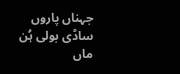جہناں پاروں ساڈی بولی ہُن ماں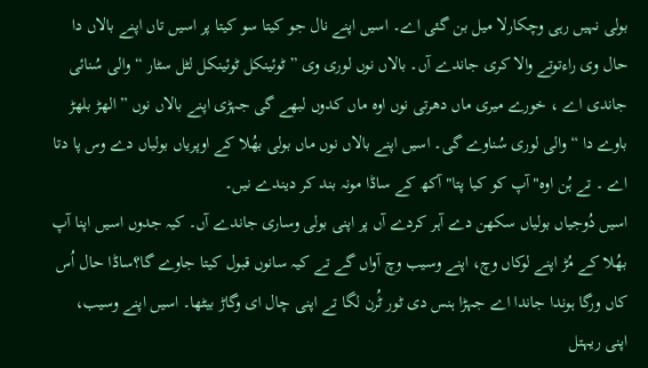بولی نہیں رہی وچکارلا میل بن گئی اے۔ اسیں اپنے نال جو کیتا سو کیتا پر اسیں تاں اپنے بالاں دا حال وی راءتوتے والا کری جاندے آں۔ بالاں نوں لوری وی ” ٹوئینکل ٹوئینکل لٹل سٹار “ والی سُنائی جاندی اے ، خورے میری ماں دھرتی نوں اوہ ماں کدوں لبھے گی جہڑی اپنے بالاں نوں ” الھڑ بلھڑ باوے دا “ والی لوری سُناوے گی۔ اسیں اپنے بالاں نوں ماں بولی بھُلا کے اوپریاں بولیاں دے وس پا دتا اے ۔ تے ہُن اوہ"آپ کو کیا پتا" آکھ کے ساڈا مونہ بند کر دیندے نیں۔
اسیں دُوجیاں بولیاں سکھن دے آہر کردے آں پر اپنی بولی وساری جاندے آں۔ کیہ جدوں اسیں اپنا آپ بھُلا کے مُڑ اپنے لوکاں وچ، اپنے وسیب وچ آواں گے تے کیہ سانوں قبول کیتا جاوے گا؟ساڈا حال اُس کاں ورگا ہوندا جاندا اے جہڑا ہنس دی ٹور ٹُرن لگا تے اپنی چال ای وگاڑ بیٹھا۔ اسیں اپنے وسیب، اپنی ریہتل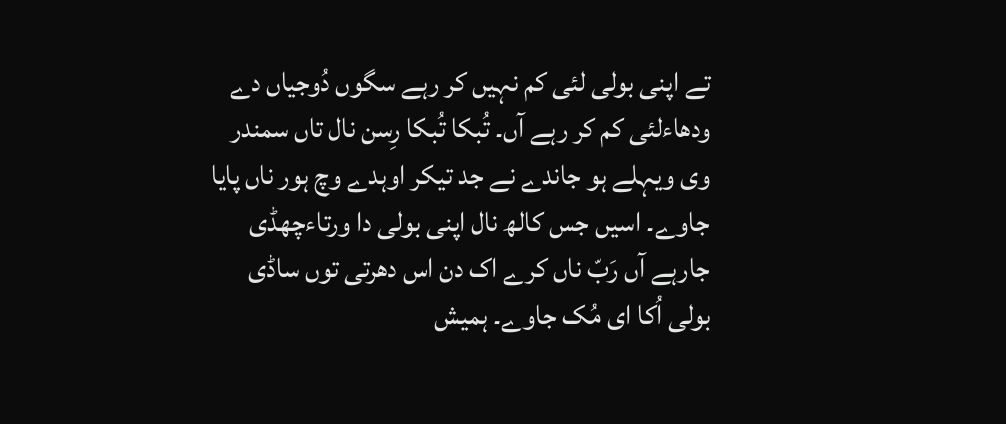تے اپنی بولی لئی کم نہیں کر رہے سگوں دُوجیاں دے ودھاءلئی کم کر رہے آں۔ تُبکا تُبکا رِسن نال تاں سمندر وی ویہلے ہو جاندے نے جد تیکر اوہدے وچ ہور ناں پایا جاوے۔ اسیں جس کالھ نال اپنی بولی دا ورتاءچھڈی جارہے آں رَبّ ناں کرے اک دن اس دھرتی توں ساڈی بولی اُکا ای مُک جاوے۔ ہمیش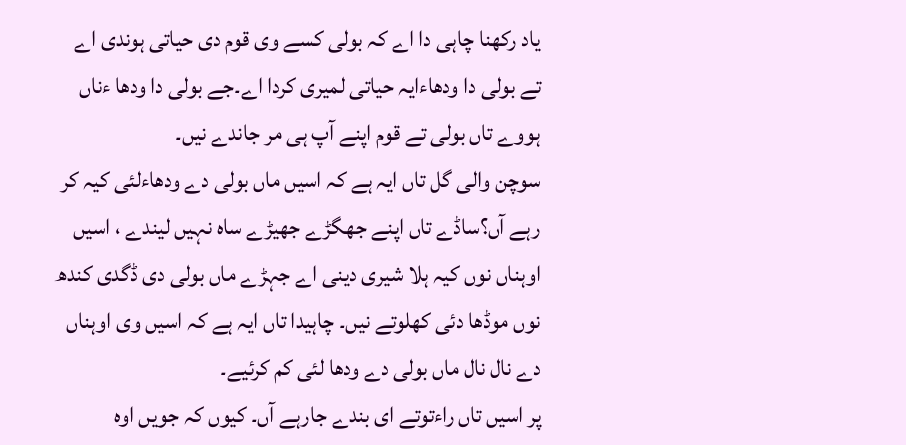یاد رکھنا چاہی دا اے کہ بولی کسے وی قوم دی حیاتی ہوندی اے تے بولی دا ودھاءایہ حیاتی لمیری کردا اے۔جے بولی دا ودھا ءناں ہووے تاں بولی تے قوم اپنے آپ ہی مر جاندے نیں۔
سوچن والی گل تاں ایہ ہے کہ اسیں ماں بولی دے ودھاءلئی کیہ کر رہے آں؟ساڈے تاں اپنے جھگڑے جھیڑے ساہ نہیں لیندے ، اسیں اوہناں نوں کیہ ہلا شیری دینی اے جہڑے ماں بولی دی ڈگدی کندھ نوں موڈھا دئی کھلوتے نیں۔ چاہیدا تاں ایہ ہے کہ اسیں وی اوہناں دے نال نال ماں بولی دے ودھا لئی کم کرئیے۔
پر اسیں تاں راءتوتے ای بندے جارہے آں۔ کیوں کہ جویں اوہ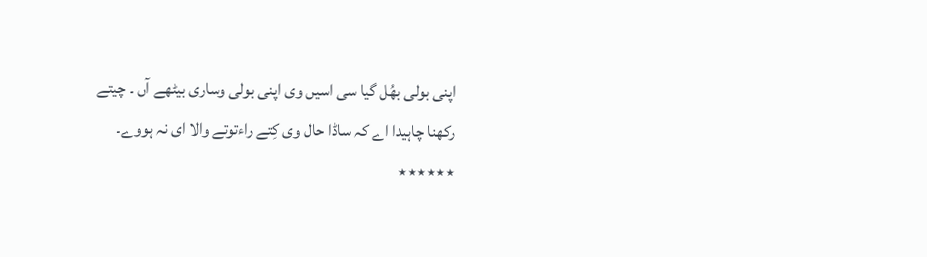اپنی بولی بھُل گیا سی اسیں وی اپنی بولی وساری بیٹھے آں ۔ چیتے رکھنا چاہیدا اے کہ ساڈا حال وی کِتے راءتوتے والا ای نہ ہووے۔
٭٭٭٭٭٭